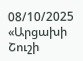08/10/2025
«Արցախի Շուշի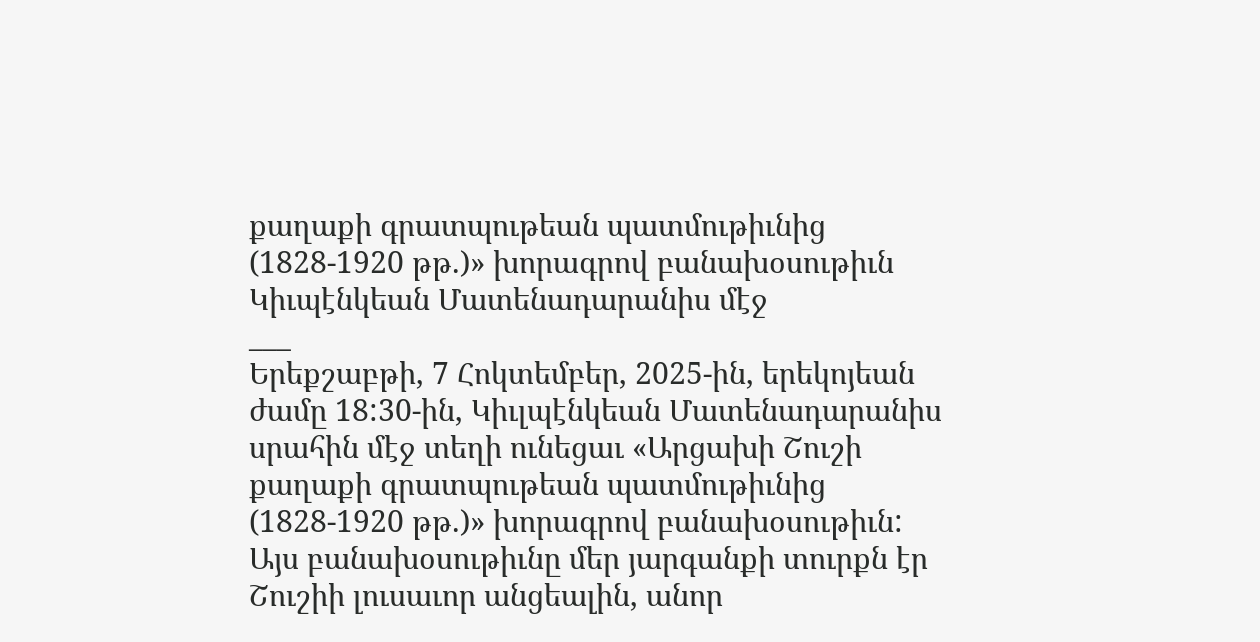քաղաքի գրատպութեան պատմութիւնից (1828-1920 թթ.)» խորագրով բանախօսութիւն Կիւպէնկեան Մատենադարանիս մէջ
___
Երեքշաբթի, 7 Հոկտեմբեր, 2025-ին, երեկոյեան ժամը 18:30-ին, Կիւլպէնկեան Մատենադարանիս սրահին մէջ տեղի ունեցաւ «Արցախի Շուշի քաղաքի գրատպութեան պատմութիւնից (1828-1920 թթ.)» խորագրով բանախօսութիւն: Այս բանախօսութիւնը մեր յարգանքի տուրքն էր Շուշիի լուսաւոր անցեալին, անոր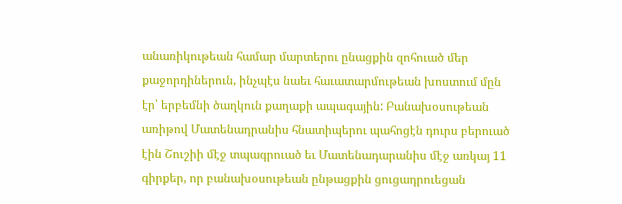անառիկութեան համար մարտերու ընացքին զոհուած մեր քաջորդիներուն, ինչպէս նաեւ հաւատարմութեան խոստում մըն էր՝ երբեմնի ծաղկուն քաղաքի ապագային: Բանախօսութեան առիթով Մատենադրանիս հնատիպերու պահոցէն դուրս բերուած էին Շուշիի մէջ տպագրուած եւ Մատենադարանիս մէջ առկայ 11 գիրքեր, որ բանախօսութեան ընթացքին ցուցադրուեցան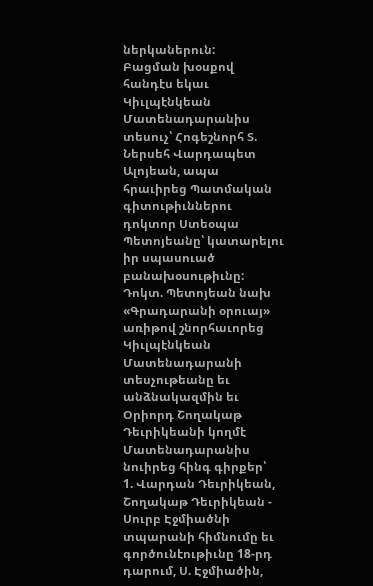ներկաներուն:
Բացման խօսքով հանդէս եկաւ Կիւլպէնկեան Մատենադարանիս տեսուչ՝ Հոգեշնորհ Տ. Ներսեհ Վարդապետ Ալոյեան, ապա հրաւիրեց Պատմական գիտութիւններու դոկտոր Ստեօպա Պետոյեանը՝ կատարելու իր սպասուած բանախօսութիւնը:
Դոկտ. Պետոյեան նախ «Գրադարանի օրուայ» առիթով շնորհաւորեց Կիւլպէնկեան Մատենադարանի տեսչութեանը եւ անձնակազմին եւ Օրիորդ Շողակաթ Դեւրիկեանի կողմէ Մատենադարանիս նուիրեց հինգ գիրքեր՝
1. Վարդան Դեւրիկեան, Շողակաթ Դեւրիկեան - Սուրբ Էջմիածնի տպարանի հիմնումը եւ գործունէութիւնը 18-րդ դարում, Ս. Էջմիածին,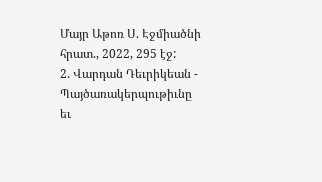Մայր Աթոռ Ս. Էջմիածնի հրատ., 2022, 295 էջ:
2. Վարդան Դեւրիկեան - Պայծառակերպութիւնը եւ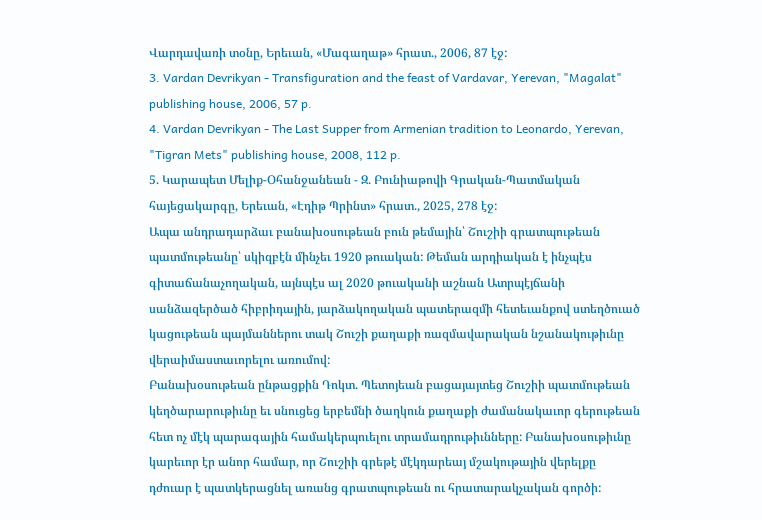Վարդավառի տօնը, Երեւան, «Մագաղաթ» հրատ., 2006, 87 էջ:
3. Vardan Devrikyan - Transfiguration and the feast of Vardavar, Yerevan, "Magalat" publishing house, 2006, 57 p.
4. Vardan Devrikyan - The Last Supper from Armenian tradition to Leonardo, Yerevan, "Tigran Mets" publishing house, 2008, 112 p.
5. Կարապետ Մելիք-Օհանջանեան - Զ. Բունիաթովի Գրական-Պատմական հայեցակարգը, Երեւան, «Էդիթ Պրինտ» հրատ., 2025, 278 էջ:
Ապա անդրադարձաւ բանախօսութեան բուն թեմային՝ Շուշիի գրատպութեան պատմութեանը՝ սկիզբէն մինչեւ 1920 թուական: Թեման արդիական է ինչպէս գիտաճանաչողական, այնպէս ալ 2020 թուականի աշնան Ատրպէյճանի սանձազերծած հիբրիդային, յարձակողական պատերազմի հետեւանքով ստեղծուած կացութեան պայմաններու տակ Շուշի քաղաքի ռազմավարական նշանակութիւնը վերաիմաստաւորելու առումով:
Բանախօսութեան ընթացքին Դոկտ. Պետոյեան բացայայտեց Շուշիի պատմութեան կեղծարարութիւնը եւ սնուցեց երբեմնի ծաղկուն քաղաքի ժամանակաւոր գերութեան հետ ոչ մէկ պարագային համակերպուելու տրամադրութիւնները: Բանախօսութիւնը կարեւոր էր անոր համար, որ Շուշիի գրեթէ մէկդարեայ մշակութային վերելքը դժուար է պատկերացնել առանց գրատպութեան ու հրատարակչական գործի: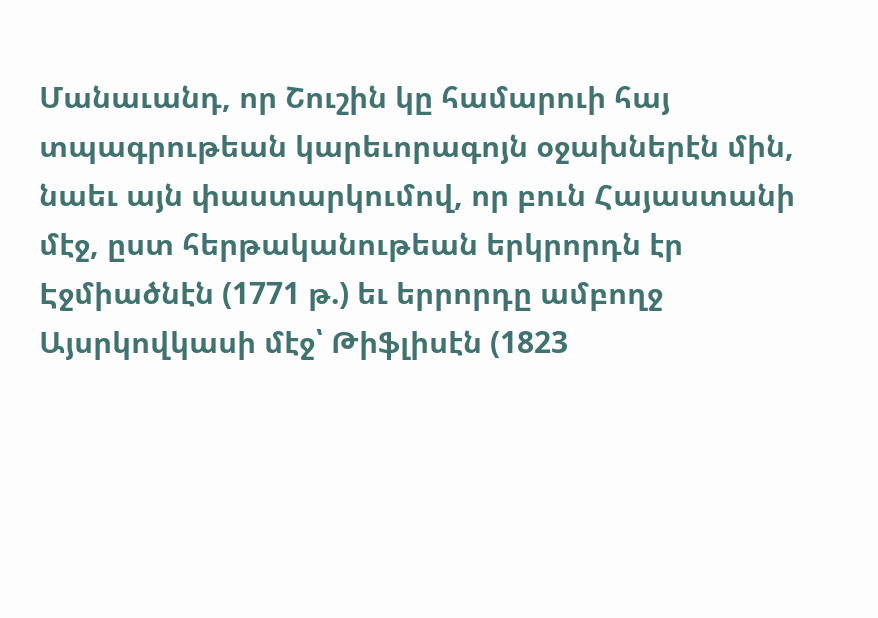Մանաւանդ, որ Շուշին կը համարուի հայ տպագրութեան կարեւորագոյն օջախներէն մին, նաեւ այն փաստարկումով, որ բուն Հայաստանի մէջ, ըստ հերթականութեան երկրորդն էր Էջմիածնէն (1771 թ.) եւ երրորդը ամբողջ Այսրկովկասի մէջ՝ Թիֆլիսէն (1823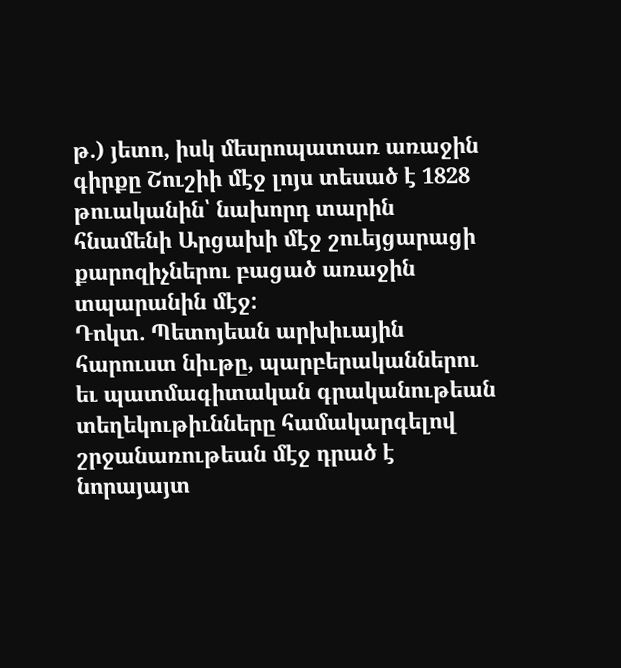թ.) յետո, իսկ մեսրոպատառ առաջին գիրքը Շուշիի մէջ լոյս տեսած է 1828 թուականին՝ նախորդ տարին հնամենի Արցախի մէջ շուեյցարացի քարոզիչներու բացած առաջին տպարանին մէջ:
Դոկտ. Պետոյեան արխիւային հարուստ նիւթը, պարբերականներու եւ պատմագիտական գրականութեան տեղեկութիւնները համակարգելով շրջանառութեան մէջ դրած է նորայայտ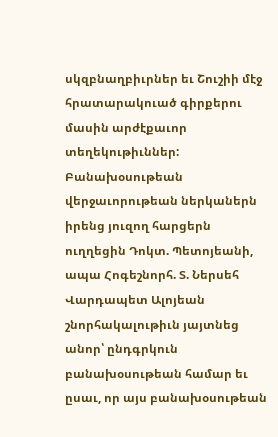սկզբնաղբիւրներ եւ Շուշիի մէջ հրատարակուած գիրքերու մասին արժէքաւոր տեղեկութիւններ:
Բանախօսութեան վերջաւորութեան ներկաներն իրենց յուզող հարցերն ուղղեցին Դոկտ. Պետոյեանի, ապա Հոգեշնորհ. Տ. Ներսեհ Վարդապետ Ալոյեան շնորհակալութիւն յայտնեց անոր՝ ընդգրկուն բանախօսութեան համար եւ ըսաւ, որ այս բանախօսութեան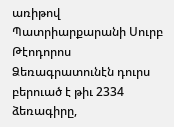առիթով Պատրիարքարանի Սուրբ Թէոդորոս Ձեռագրատունէն դուրս բերուած է թիւ 2334 ձեռագիրը,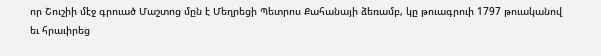որ Շուշիի մէջ գրուած Մաշտոց մըն է Մեղրեցի Պետրոս Քահանայի ձեռամբ, կը թուագրուի 1797 թուականով եւ հրաւիրեց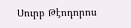Սուրբ Թէոդորոս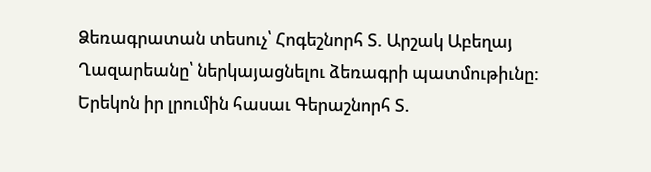Ձեռագրատան տեսուչ՝ Հոգեշնորհ Տ. Արշակ Աբեղայ Ղազարեանը՝ ներկայացնելու ձեռագրի պատմութիւնը:
Երեկոն իր լրումին հասաւ Գերաշնորհ Տ.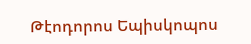Թէոդորոս Եպիսկոպոս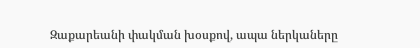Զաքարեանի փակման խօսքով, ապա ներկաները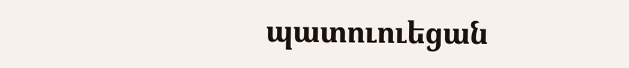պատուուեցան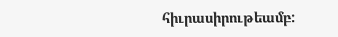հիւրասիրութեամբ: